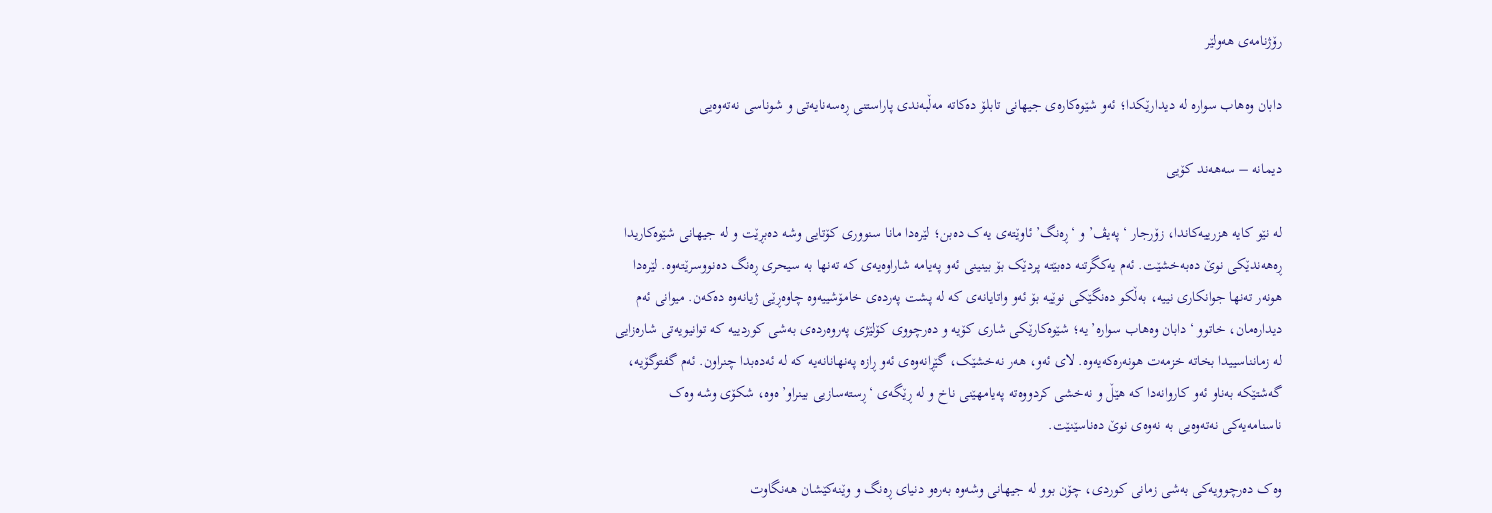رۆژنامەی ھەولێر

دابان وەهاب سواره‌ لە دیدارێکدا؛ ئەو شێوەکارەی جیهانی تابلۆ دەکاتە مەڵبەندی پاراستنی ڕەسەنایەتی و شوناسی نەتەوەیی

دیمانه‌ – سه‌هه‌ند كۆیی

لە نێو کایە هزرییەکاندا، زۆرجار ‘پەیڤ’ و ‘ڕەنگ’ ئاوێتەی یەک دەبن؛ لێرەدا مانا سنووری کۆتایی وشە دەبڕێت و لە جیهانی شێوەکاریدا ڕەهەندێکی نوێ دەبەخشێت. ئەم یەکگرتنە دەبێتە پردێک بۆ بینینی ئەو پەیامە شاراوەیەی کە تەنها بە سیحری ڕەنگ دەنووسرێتەوە. لێرەدا هونەر تەنها جوانکاری نییە، بەڵکو دەنگێکی نوێیە بۆ ئەو واتایانەی کە لە پشت پەردەی خامۆشییەوە چاوەڕێی ژیانەوە دەکەن. میوانی ئەم دیدارەمان، خاتوو ‘دابان وەهاب سوارە’یە؛ شێوەکارێکی شاری کۆیە و دەرچووی کۆلێژی پەروەردەی بەشی کوردییە کە توانیویەتی شارەزایی لە زمانناسییدا بخاتە خزمەت هونەرەکەیەوە. لای ئەو، هەر نەخشێک، گێڕانەوەی ئەو ڕازە پەنهانانەیە کە لە ئەدەبدا چنراون. ئەم گفتوگۆیە، گەشتێکە بەناو ئەو کاروانەدا کە هێڵ و نەخشی کردووەتە پەیامهێنی ناخ و لە ڕێگەی ‘ڕستەسازیی بینراو’ەوە، شکۆی وشە وەک ناسنامەیەکی نەتەوەیی بە نەوەی نوێ دەناسێنێت.

وەک دەرچوویەکی بەشی زمانی کوردی، چۆن بوو لە جیهانی وشەوە بەرەو دنیای ڕەنگ و وێنەکێشان هەنگاوت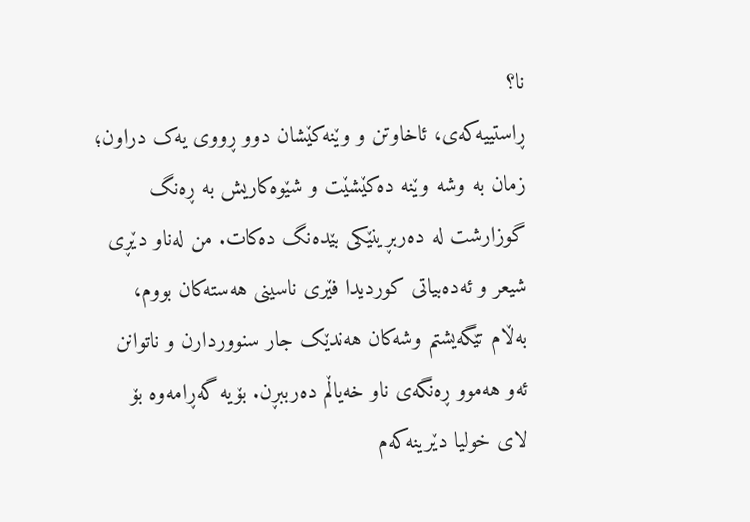نا؟
ڕاستییەکەی، ئاخاوتن و وێنەکێشان دوو ڕووی یەک دراون؛ زمان بە وشە وێنە دەکێشێت و شێوەکاریش بە ڕەنگ گوزارشت لە دەربڕینێکی بێدەنگ دەکات. من لەناو دێڕی شیعر و ئەدەبیاتی کوردیدا فێری ناسینی هەستەکان بووم، بەڵام تێگەیشتم وشەکان هەندێک جار سنووردارن و ناتوانن ئەو هەموو ڕەنگەی ناو خەیاڵم دەرببڕن. بۆیە گەڕامەوە بۆ لای خولیا دێرینەکەم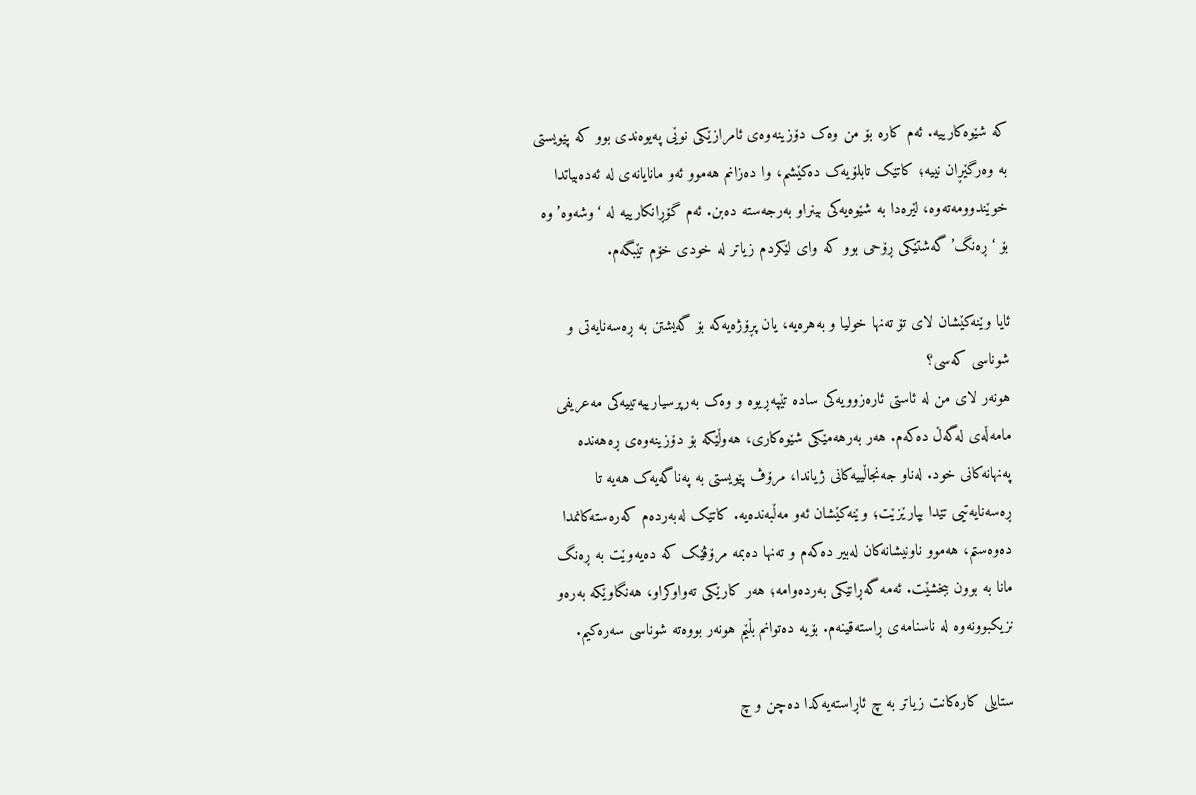کە شێوەکارییە. ئەم کارە بۆ من وەک دۆزینەوەی ئامرازێکی نوێی پەیوەندی بوو کە پێویستی بە وەرگێڕان نییە؛ کاتێک تابلۆیەک دەکێشم، وا دەزانم هەموو ئەو مانایانەی لە ئەدەبیاتدا خوێندوومەتەوە، لێرەدا بە شێوەیەکی بینراو بەرجەستە دەبن. ئەم گۆڕانکارییە لە ‘وشه‌وه‌’وە بۆ ‘ڕەنگ’ گەشتێکی ڕۆحی بوو کە وای لێکردم زیاتر لە خودی خۆم تێبگەم.

ئایا وێنەکێشان لای تۆ تەنها خولیا و بەهرەیە، یان پڕۆژەیەکە بۆ گەیشتن بە ڕەسەنایەتی و شوناسی کەسی؟
هونەر لای من لە ئاستی ئارەزوویەکی سادە تێپەڕیوە و وەک بەرپرسیارییەتییەکی مەعریفی مامەڵەی لەگەڵ دەکەم. هەر بەرهەمێکی شێوەکاری، هەوڵێکە بۆ دۆزینەوەی ڕەهەندە پەنهانەکانی خود. لەناو جەنجاڵییەکانی ژیاندا، مرۆڤ پێویستی بە پەناگەیەک هەیە تا ڕەسەنایەتیی تێدا بپارێزێت؛ وێنەکێشان ئەو مەڵبەندەیە. کاتێک لەبەردەم کەرەستەکانمدا دەوەستم، هەموو ناونیشانەکان لەبیر دەکەم و تەنها دەبمە مرۆڤێک کە دەیەوێت بە ڕەنگ مانا بە بوون ببخشێت. ئەمە گەڕانێکی بەردەوامە؛ هەر کارێکی تەواوکراو، هەنگاوێکە بەرەو نزیکبوونەوە لە ناسنامەی ڕاستەقینەم. بۆیە دەتوانم بڵێم هونەر بووەتە شوناسی سەرەکیم.

ستایلی کاره‌کانت زیاتر به‌ چ ئاڕاسته‌یه‌کدا ده‌چن و چ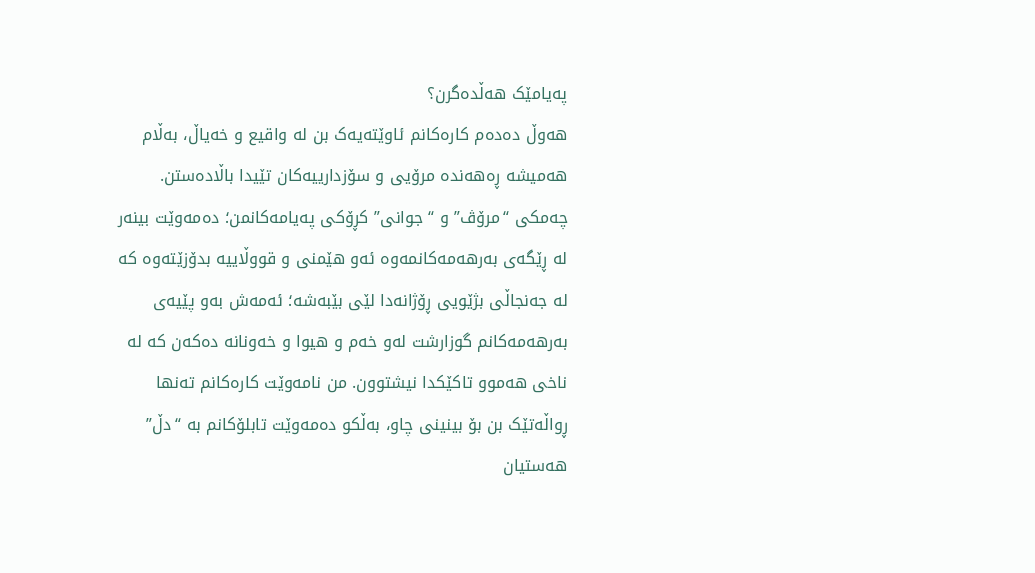په‌یامێک هه‌ڵده‌گرن؟
هەوڵ دەدەم کارەکانم ئاوێتەیەک بن لە واقیع و خەیاڵ، بەڵام هەمیشە ڕەهەندە مرۆیی و سۆزدارییەکان تێیدا باڵادەستن. چەمکی “مرۆڤ” و “جوانی” کڕۆکی پەیامەکانمن؛ دەمەوێت بینەر لە ڕێگەی بەرهەمەکانمەوە ئەو هێمنی و قووڵاییە بدۆزێتەوە کە لە جەنجاڵی بژێویی ڕۆژانەدا لێی بێبەشە؛ ئەمەش بەو پێیەی بەرهەمەکانم گوزارشت لەو خەم و هیوا و خەونانە دەکەن کە لە ناخی هەموو تاکێکدا نیشتوون. من نامەوێت کارەکانم تەنها ڕواڵەتێک بن بۆ بینینی چاو، بەڵکو دەمەوێت تابلۆکانم بە “دڵ” هەستیان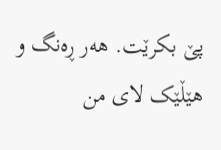پێ بکرێت. هەر ڕەنگ و هێڵێک لای من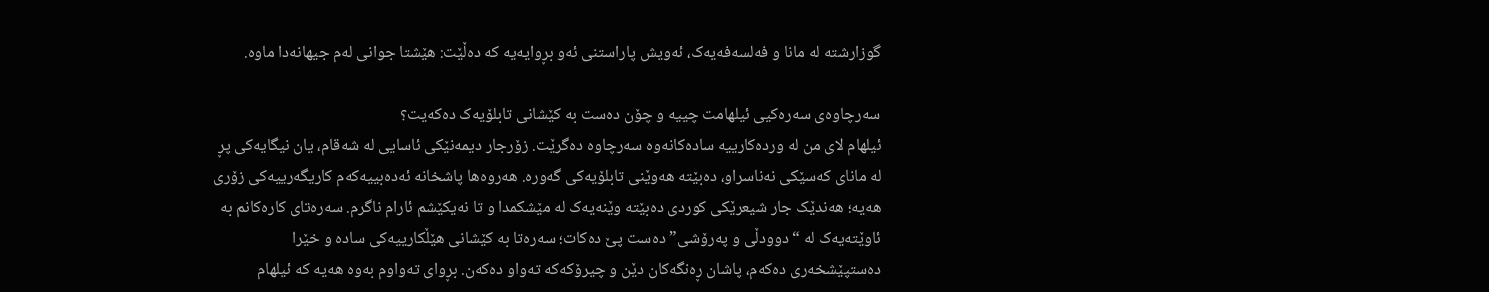گوزارشتە لە مانا و فەلسەفەیەک، ئەویش پاراستنی ئەو بڕوایەیە کە دەڵێت: هێشتا جوانی لەم جیهانەدا ماوە.

سه‌رچاوه‌ی سه‌ره‌کیی ئیلهامت چییه‌ و چۆن ده‌ست به‌ کێشانی تابلۆیه‌ک ده‌که‌یت؟
ئیلهام لای من لە وردەکارییە سادەکانەوە سەرچاوە دەگرێت. زۆرجار دیمەنێکی ئاسایی لە شەقام، یان نیگایەکی پڕ لە مانای کەسێکی نەناسراو، دەبێتە هەوێنی تابلۆیەکی گەورە. هەروەها پاشخانە ئەدەبییەکەم کاریگەرییەکی زۆری هەیە؛ هەندێک جار شیعرێکی کوردی دەبێتە وێنەیەک لە مێشکمدا و تا نەیکێشم ئارام ناگرم. سەرەتای کارەکانم بە ئاوێتەیەک لە “دوودڵی و پەرۆشی” دەست پێ دەکات؛ سەرەتا بە کێشانی هێڵکارییەکی سادە و خێرا دەستپێشخەری دەکەم، پاشان ڕەنگەکان دێن و چیرۆکەکە تەواو دەکەن. بڕوای تەواوم بەوە هەیە کە ئیلهام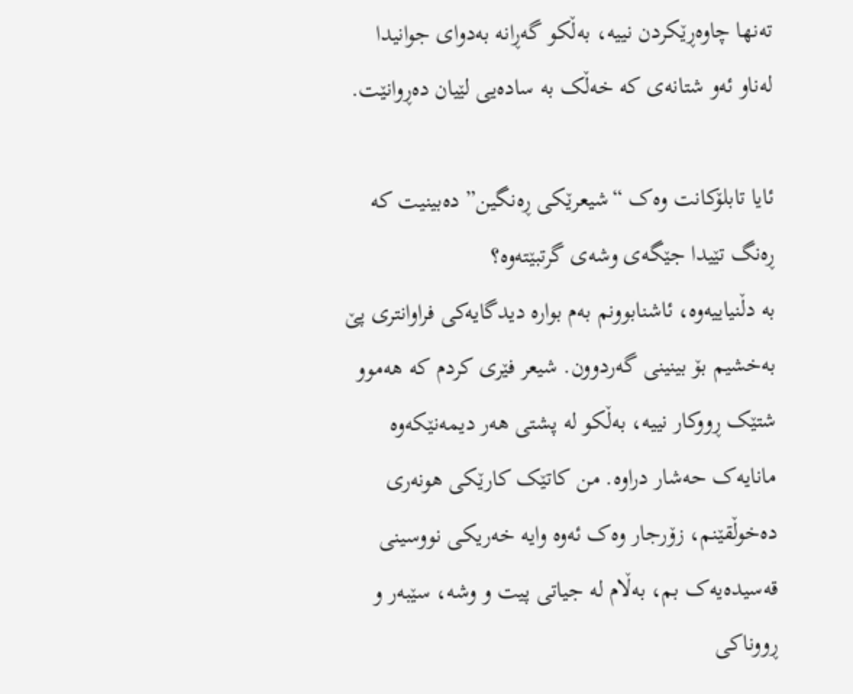تەنها چاوەڕێکردن نییە، بەڵکو گەڕانە بەدوای جوانیدا لەناو ئەو شتانەی کە خەڵک بە سادەیی لێیان دەڕوانێت.

ئایا تابلۆکانت وەک “شیعرێکی ڕەنگین” دەبینیت کە ڕەنگ تێیدا جێگەی وشەی گرتبێتەوە؟
بە دڵنیاییەوە، ئاشنابوونم بەم بوارە دیدگایەکی فراوانتری پێ بەخشیم بۆ بینینی گەردوون. شیعر فێری کردم کە هەموو شتێک ڕووکار نییە، بەڵکو لە پشتی هەر دیمەنێکەوە مانایەک حەشار دراوە. من کاتێک کارێکی هونەری دەخوڵقێنم، زۆرجار وەک ئەوە وایە خەریکی نووسینی قەسیدەیەک بم، بەڵام لە جیاتی پیت و وشە، سێبەر و ڕووناکی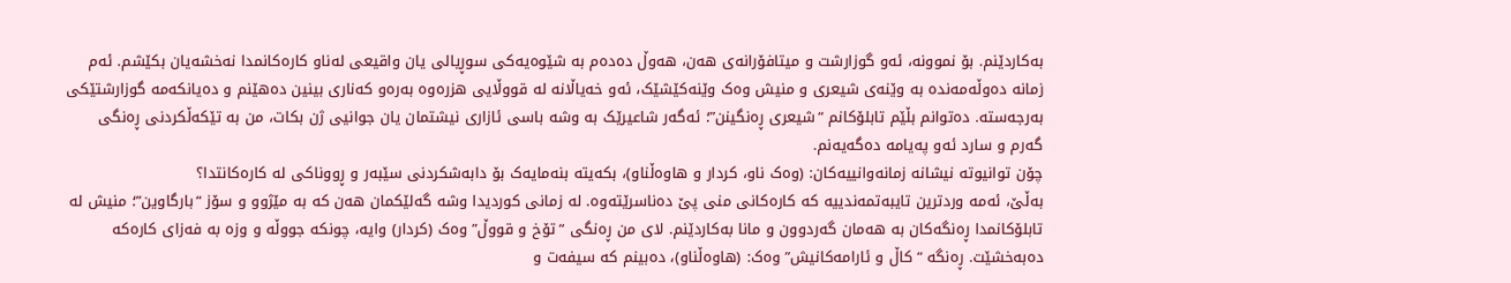بەکاردێنم. بۆ نموونە، ئەو گوزارشت و میتافۆرانەی هەن، هەوڵ دەدەم بە شێوەیەکی سوڕیالی یان واقیعی لەناو کارەکانمدا نەخشەیان بکێشم. ئەم زمانە دەوڵەمەندە بە وێنەی شیعری و منیش وەک وێنەکێشێک، ئەو خەیاڵانە لە قووڵایی هزرەوە بەرەو کەناری بینین دەهێنم و دەیانکەمە گوزارشتێکی بەرجەستە. دەتوانم بڵێم تابلۆکانم “شیعری ڕەنگینن”؛ ئەگەر شاعیرێک بە وشە باسی ئازاری نیشتمان یان جوانیی ژن بکات، من بە تێکەڵکردنی ڕەنگی گەرم و سارد ئەو پەیامە دەگەیەنم.
چۆن توانیوتە نیشانە زمانەوانییەکان: (وەک ناو، کردار و هاوەڵناو)، بکەیتە بنەمایەک بۆ دابەشکردنی سێبەر و ڕووناکی لە کارەکانتدا؟
بەڵێ، ئەمە وردترین تایبەتمەندییە کە کارەکانی منی پێ دەناسرێتەوە. لە زمانی کوردیدا وشە گەلێکمان هەن کە بە مێژوو و سۆز “بارگاوین”؛ منیش لە تابلۆکانمدا ڕەنگەکان بە هەمان گەردوون و مانا بەکاردێنم. لای من ڕەنگی “تۆخ و قووڵ” وەک (کردار) وایە، چونکە جووڵە و وزە بە فەزای کارەکە دەبەخشێت. ڕەنگە “کاڵ و ئارامەکانیش” وەک: (هاوەڵناو)، دەبینم کە سیفەت و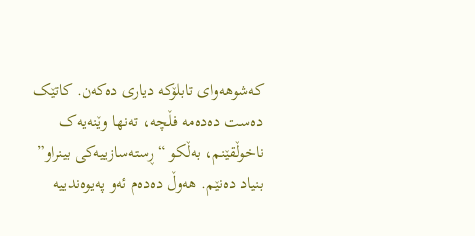کەشوهەوای تابلۆکە دیاری دەکەن. کاتێک دەست دەدەمە فڵچە، تەنها وێنەیەک ناخوڵقێنم، بەڵکو “ڕستەسازییەکی بینراو” بنیاد دەنێم. هەوڵ دەدەم ئەو پەیوەندییە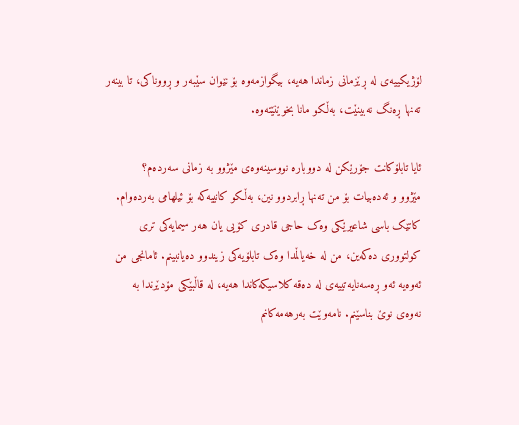لۆژیکییەی لە ڕێزمانی زماندا هەیە، بیگوازمەوە بۆ نێوان سێبەر و ڕووناکی، تا بینەر تەنها ڕەنگ نەبینێت، بەڵکو مانا بخوێنێتەوە.

ئایا تابلۆکانت جۆرێکن لە دووبارە نووسینەوەی مێژوو بە زمانی سەردەم؟
مێژوو و ئەدەبیات بۆ من تەنها ڕابردوو نین، بەڵکو کانییەکە بۆ ئیلهامی بەردەوام. کاتێک باسی شاعیرێکی وەک حاجی قادری کۆیی یان هەر سیمایەکی تری کولتووری دەکەین، من لە خەیاڵمدا وەک تابلۆیەکی زیندوو دەیانبینم. ئامانجی من ئەوەیە ئەو ڕەسەنایەتییەی لە دەقە کلاسیکەکاندا هەیە، لە قاڵبێکی مۆدێرندا بە نەوەی نوێ بناسێنم. نامەوێت بەرهەمەکانم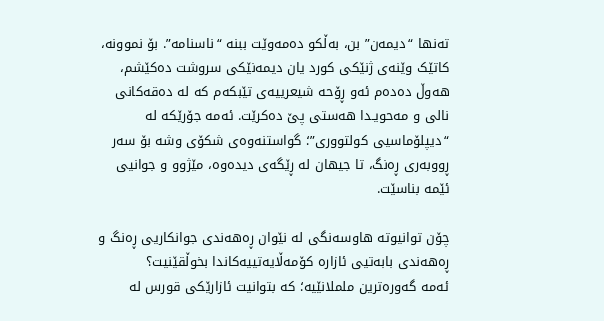تەنها “دیمەن” بن، بەڵکو دەمەوێت ببنە “ناسنامە”. بۆ نموونە، کاتێک وێنەی ژنێکی کورد یان دیمەنێکی سروشت دەکێشم، هەوڵ دەدەم ئەو ڕۆحە شیعرییەی تێبکەم کە لە دەقەکانی نالی و مەحویـدا هەستی پێ دەکرێت. ئەمە جۆرێکە لە “دیپلۆماسیی کولتووری”؛ گواستنەوەی شکۆی وشە بۆ سەر ڕووبەری ڕەنگ، تا جیهان لە ڕێگەی دیدەوە، مێژوو و جوانیی ئێمە بناسێت.

چۆن توانیوتە هاوسەنگی لە نێوان ڕەهەندی جوانکاریی ڕەنگ و ڕەهەندی بابەتیی ئازارە کۆمەڵایەتییەکاندا بخوڵقێنیت؟
ئەمە گەورەترین ململانێیە؛ کە بتوانیت ئازارێکی قورس لە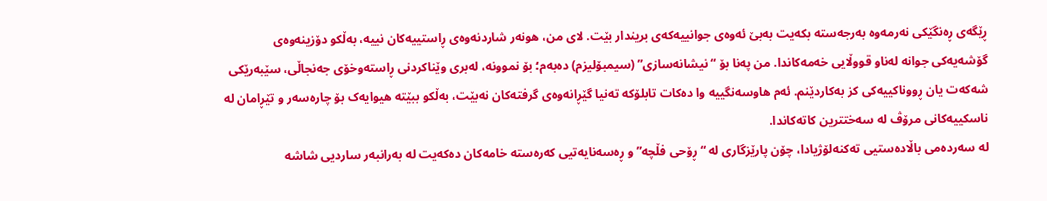ڕێگەی ڕەنگێکی نەرمەوە بەرجەستە بکەیت بەبێ ئەوەی جوانییەکەی بریندار بێت. لای من، هونەر شاردنەوەی ڕاستییەکان نییە، بەڵکو دۆزینەوەی گۆشەیەکی جوانە لەناو قووڵایی خەمەکاندا. من پەنا بۆ “نیشانەسازی” (سیمبۆلیزم) دەبەم؛ بۆ نموونە، لەبری وێناکردنی ڕاستەوخۆی جەنجاڵی، سێبەرێکی شەکەت یان ڕووناکییەکی کز بەکاردێنم. ئەم هاوسەنگییە وا دەکات تابلۆکە تەنیا گێڕانەوەی گرفتەکان نەبێت، بەڵکو ببێتە هیوایەک بۆ چارەسەر و تێڕامان لە ناسکییەکانی مرۆڤ لە سەختترین کاتەکاندا.
لە سەردەمی باڵادەستیی تەکنەلۆژیادا، چۆن پارێزگاری لە “ڕۆحی فڵچە” و ڕەسەنایەتیی کەرەستە خامەکان دەکەیت لە بەرانبەر ساردیی شاشە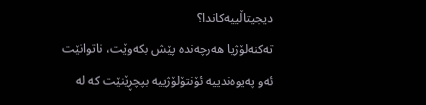دیجیتاڵییەکاندا؟
تەکنەلۆژیا هەرچەندە پێش بکەوێت، ناتوانێت ئەو پەیوەندییە ئۆنتۆلۆژییە بپچڕێنێت کە لە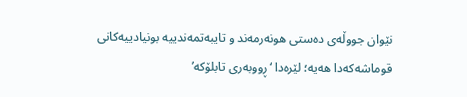نێوان جووڵەی دەستی هونەرمەند و تایبەتمەندییە بونیادییەکانی قوماشەکەدا هەیە؛ لێرەدا ‘ڕووبەری تابلۆکە’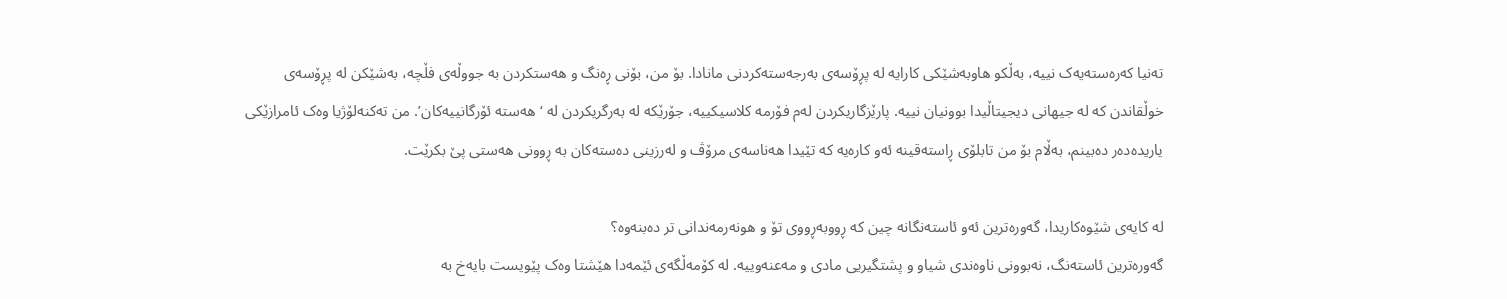تەنیا کەرەستەیەک نییە، بەڵکو هاوبەشێکی کارایە لە پڕۆسەی بەرجەستەکردنی مانادا. بۆ من، بۆنی ڕەنگ و هەستکردن بە جووڵەی فڵچە، بەشێکن لە پڕۆسەی خوڵقاندن کە لە جیهانی دیجیتاڵیدا بوونیان نییە. پارێزگاریکردن لەم فۆرمە کلاسیکییە، جۆرێکە لە بەرگریکردن لە ‘هەستە ئۆرگانییەکان’. من تەکنەلۆژیا وەک ئامرازێکی یاریدەدەر دەبینم، بەڵام بۆ من تابلۆی ڕاستەقینە ئەو کارەیە کە تێیدا هەناسەی مرۆڤ و لەرزینی دەستەکان بە ڕوونی هەستی پێ بکرێت.

لە کایەی شێوەکاریدا، گەورەترین ئەو ئاسته‌نگانه‌ چین کە ڕووبەڕووی تۆ و هونه‌رمه‌ندانی تر دەبنەوە؟
گەورەترین ئاستەنگ، نەبوونی ناوەندی شیاو و پشتگیریی مادی و مەعنەوییە. لە کۆمەڵگەی ئێمەدا هێشتا وەک پێویست بایەخ بە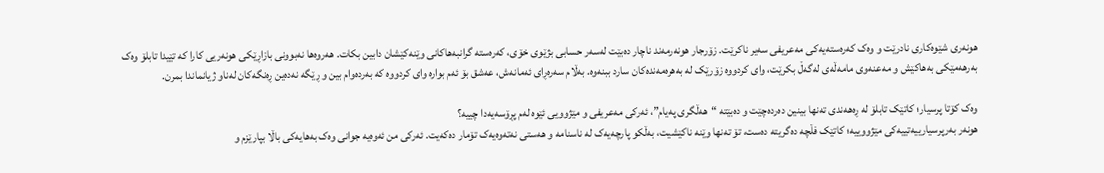هونەری شێوەکاری نادرێت و وەک کەرەستەیەکی مەعریفی سەیر ناکرێت. زۆرجار هونەرمەند ناچار دەبێت لەسەر حسابی بژێوی خۆی، کەرەستە گرانبەهاکانی وێنەکێشان دابین بکات. هەروەها نەبوونی بازاڕێکی هونەریی کارا کە تێیدا تابلۆ وەک بەرهەمێکی بەهاکێش و مەعنەوی مامەڵەی لەگەڵ بکرێت، وای کردووە زۆرێک لە بەهرەمەندەکان سارد ببنەوە. بەڵام سەرەڕای ئەمانەش، عەشق بۆ ئەم بوارە وای کردووە کە بەردەوام بین و ڕێگە نەدەین ڕەنگەکان لەناو ژیانماندا بمرن.

وەک کۆتا پرسیار؛ کاتێک تابلۆ لە ڕەهەندی تەنها بینین دەردەچێت و دەبێتە “هەڵگری پەیام”، ئەرکی مەعریفی و مێژوویی ئێوە لەم پڕۆسەیەدا چییە؟
هونەر بەرپرسیارییەتییەکی مێژووییە؛ کاتێک فڵچە دەگریتە دەست، تۆ تەنها وێنە ناکێشیت، بەڵکو پارچەیەک لە ناسنامە و هەستی نەتەوەیەک تۆمار دەکەیت. ئەرکی من ئەوەیە جوانی وەک بەهایەکی باڵا بپارێزم و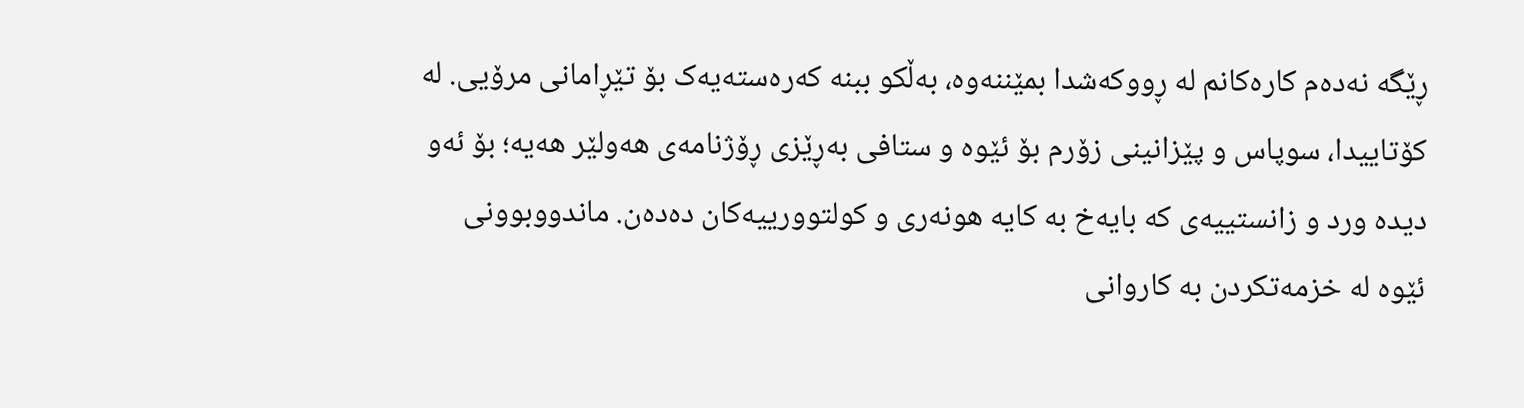ڕێگە نەدەم کارەکانم لە ڕووکەشدا بمێننەوە، بەڵکو ببنە کەرەستەیەک بۆ تێڕامانی مرۆیی. لە کۆتاییدا، سوپاس و پێزانینی زۆرم بۆ ئێوە و ستافی بەڕێزی ڕۆژنامەی هەولێر هەیە؛ بۆ ئەو دیدە ورد و زانستییەی کە بایەخ بە کایە هونەری و کولتوورییەکان دەدەن. ماندووبوونی ئێوە لە خزمەتکردن بە کاروانی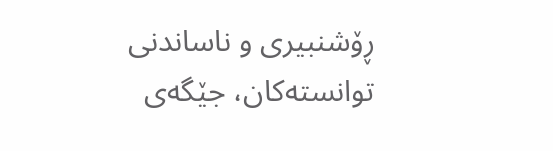ڕۆشنبیری و ناساندنی توانستەکان، جێگەی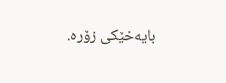بایەخێکی زۆرە.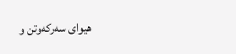هیوای سەرکەوتن و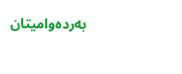بەردەوامیتان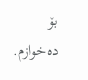بۆ دەخوازم.